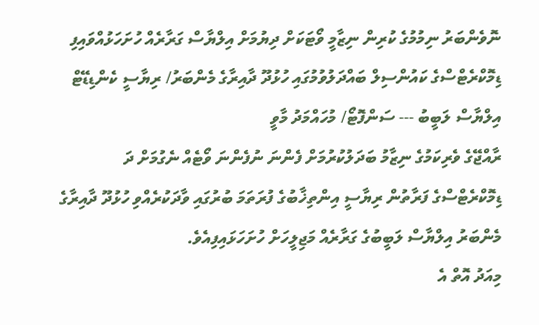ނޮވެންބަރު ނިމުމުގެ ކުރިން ނިޒާމީ ވޯޓަކަށް ދިޔުމަށް އިލްޔާސް ގަރާރެއް ހުށަހަޅުއްވައިފި
ޑިމޮކްރެޓްސްގެ ކައުންސިލް ބައްދަލުވުމުގައި ހުޅުދޫ ދާއިރާގެ މެންބަރު/ ރިޔާސީ ކެންޑިޑޭޓް އިލްޔާސް ލަބީބު --- ސަންފޮޓޯ/ މުހައްމަދު މާވީ
ރާއްޖޭގެ ވެރިކަމުގެ ނިޒާމު ބަދަލުކުރުމަށް ފެންނަ ނުފެންނަ ވޯޓެއް ނެގުމަށް ދަ ޑިމޮކްރެޓްސްގެ ފަރާތުން ރިޔާސީ އިންތިޚާބުގެ ފުރަތަމަ ބުރުގައި ވާދަކުރެއްވި ހުޅުދޫ ދާއިރާގެ މެންބަރު އިލްޔާސް ލަބީބުގެ ގަރާރެއް މަޖިލީހަށް ހުށަހަޅައިފިއެވެ.
މިއަދު އޮތް އެ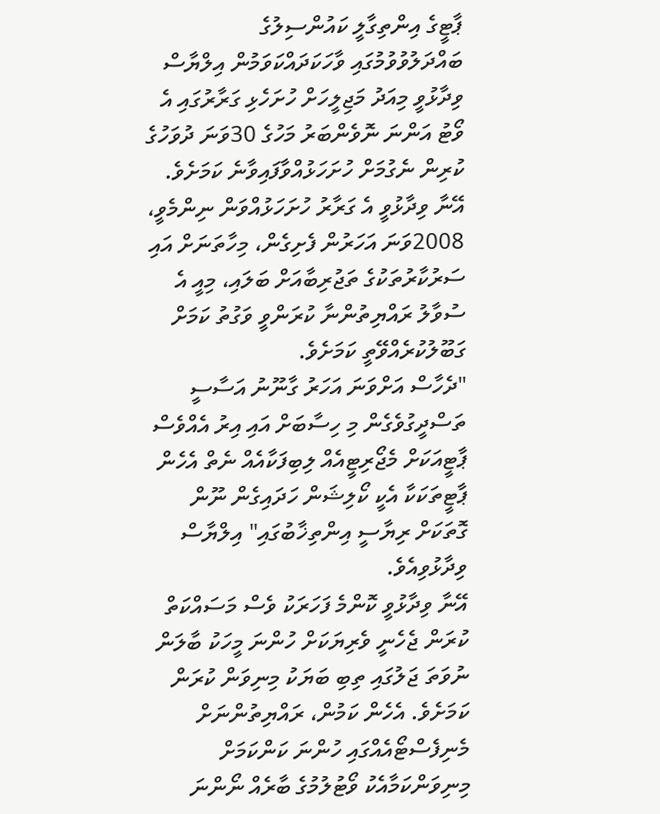ޕާޓީގެ އިންތިގާލީ ކައުންސިލުގެ ބައްދަލުވުވުމުގައި ވާހަކަދައްކަވަމުން އިލްޔާސް ވިދާޅުވީ މިއަދު މަޖިލީހަށް ހުށަހެޅި ގަރާރުގައި އެ ވޯޓު އަންނަ ނޮވެންބަރު މަހުގެ 30ވަނަ ދުވަހުގެ ކުރިން ނެގުމަށް ހުށަހަޅުއްވާފައިވާނެ ކަމަށެވެ.
އޭނާ ވިދާޅުވީ އެ ގަރާރު ހުށަހަޅުއްވަން ނިންމެވީ، 2008ވަނަ އަހަރުން ފެށިގެން، މިހާތަނަށް އައި ސަރުކާރުތަކުގެ ތަޖުރިބާއަށް ބަލައި، މިއީ އެ ސުވާލު ރައްޔިތުންނާ ކުރަންވީ ވަގުތު ކަމަށް ގަބޫލުކުރެއްވޭތީ ކަމަށެވެ.
"ދެހާސް އަށްވަނަ އަހަރު ގާނޫނު އަސާސީ ތަސްދީގުވެގެން މި ހިސާބަށް އައި އިރު އެއްވެސް ޕާޓީއަކަށް މެޖޯރިޓީއެއް ލިބިފަކާއެއް ނެތް އެހެން ޕާޓީތަކަކާ އެކީ ކޯލިޝަން ހަދައިގެން ނޫން ގޮތަކަށް ރިޔާސީ އިންތިޚާބުގައި" އިލްޔާސް ވިދާޅުވިއެވެ.
އޭނާ ވިދާޅުވީ ކޮންމެ ފަހަރަކު ވެސް މަސައްކަތް ކުރަން ޖެހެނީ ވެރިޔަކަށް ހުންނަ މީހަކު ބާލަން ނުވަތަ ޖަލުގައި ތިބި ބަޔަކު މިނިވަން ކުރަން ކަމަށެވެ. އެހެން ކަމުން، ރައްޔިތުންނަށް މެނިފެސްޓޯއެއްގައި ހުންނަ ކަންކަމަށް މިނިވަންކަމާއެކު ވޯޓުލުމުގެ ބާރެއް ނޯންނަ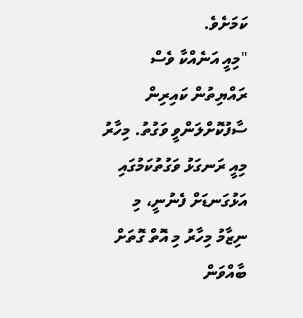ކަމަށެވެ.
"މިއީ އަނެއްކާ ވެސް ރައްޔިތުން ކައިރިން ސާފުކޮށްލަންވީ ވަގުތު. މިހާރު މިއީ ރަނގަޅު ވަގުތުކަމުގައި އަޅުގަނޑަށް ފެނުނީ، މި ނިޒާމު މިހާރު މި އޮތް ގޮތަށް ބާއްވަން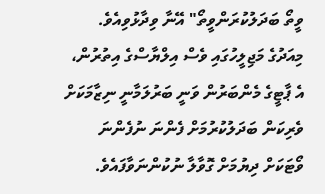ވީތޯ ބަދަލުކުރަންވީތޯ" އޭނާ ވިދާޅުވިއެވެ.
މިއަދުގެ މަޖިލީހުގައި ވެސް އިލްޔާސްގެ އިތުރުން، އެ ޕާޓީގެ މެންބަރުން ވަނީ ބަރުލަމާނީ ނިޒާމަކަށް ވެރިކަން ބަދަލުކުރުމަށް ފެންނަ ނުފެންނަ ވޯޓަކަށް ދިޔުމަށް ގޮވާލާ ނުކުންނަވާފައެވެ.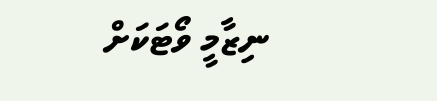ނިޒާމީ ވޯޓަކަށް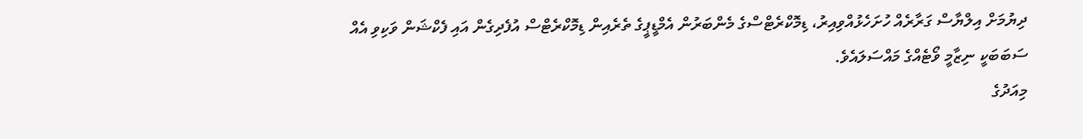ދިޔުމަށް އިލްޔާސް ގަރާރެއް ހުށަހެޅުއްވިއިރު، ޑިމޮކްރެޓްސްގެ މެންބަރުން އެމްޑީޕީގެ ތެރެއިން ޑިމޮކްރެޓްސް އުފެދިގެން އައި ފެކްޝަން ވަކިވި އެއް ސަބަބަކީ ނިޒާމީ ވޯޓެއްގެ މައްސަލައެވެ.
މިއަދުގެ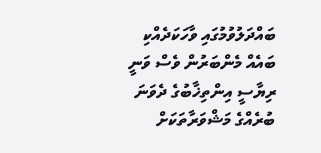ބައްދަލުވުމުގައި ވާހަކަދެއްކި ބައެއް މެންބަރުން ވެސް ވަނީ ރިޔާސީ އިންތިޚާބުގެ ދެވަނަ ބުރެއްގެ މަޝްވަރާތަކަށް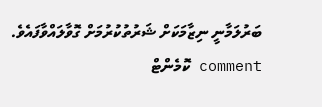ބަރުލަމާނީ ނިޒާމަކަށް ޝަރުތުކުރުމަށް ގޮވާލައްވާފައެވެ.
comment ކޮމެންޓް